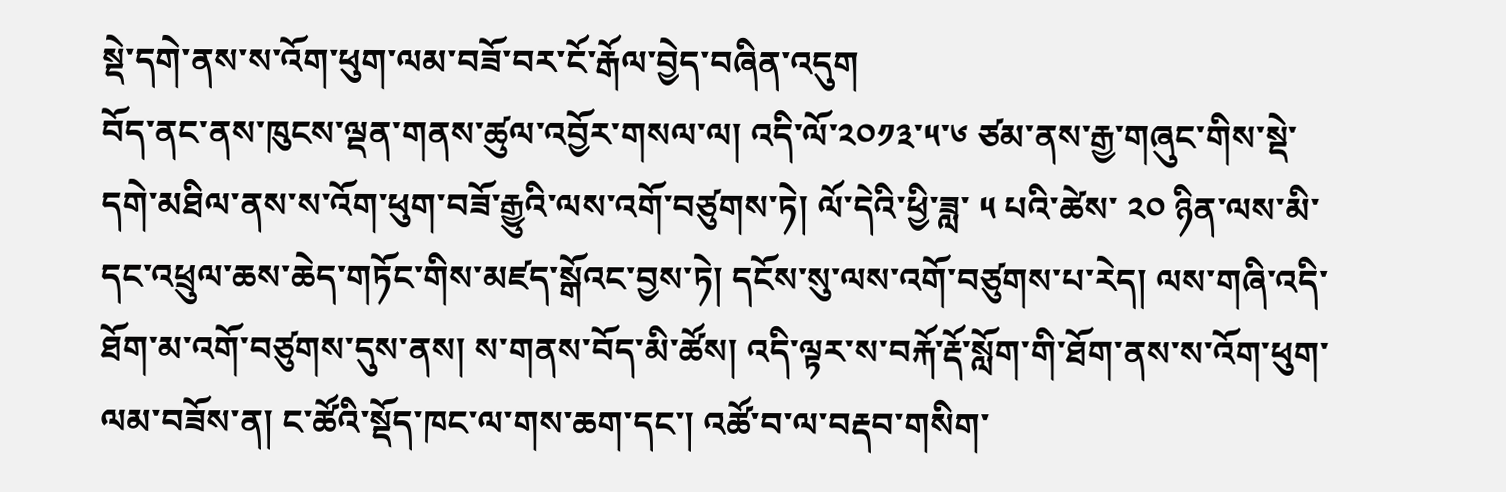སྡེ་དགེ་ནས་ས་འོག་ཕུག་ལམ་བཟོ་བར་ངོ་རྒོལ་བྱེད་བཞིན་འདུག
བོད་ནང་ནས་ཁུངས་ལྡན་གནས་ཚུལ་འབྱོར་གསལ་ལ། འདི་ལོ་༢༠༡༣་༥་༦ ཙམ་ནས་རྒྱ་གཞུང་གིས་སྡེ་དགེ་མཐིལ་ནས་ས་འོག་ཕུག་བཟོ་རྒྱུའི་ལས་འགོ་བཙུགས་ཏེ། ལོ་དེའི་ཕྱི་ཟླ་ ༥ པའི་ཚེས་ ༢༠ ཉིན་ལས་མི་དང་འཕྲུལ་ཆས་ཆེད་གཏོང་གིས་མཛད་སྒོའང་བྱས་ཏེ། དངོས་སུ་ལས་འགོ་བཙུགས་པ་རེད། ལས་གཞི་འདི་ཐོག་མ་འགོ་བཙུགས་དུས་ནས། ས་གནས་བོད་མི་ཚོས། འདི་ལྟར་ས་བརྐོ་རྡོ་སློག་གི་ཐོག་ནས་ས་འོག་ཕུག་ལམ་བཟོས་ན། ང་ཚོའི་སྡོད་ཁང་ལ་གས་ཆག་དང་། འཚོ་བ་ལ་བརྡབ་གསིག་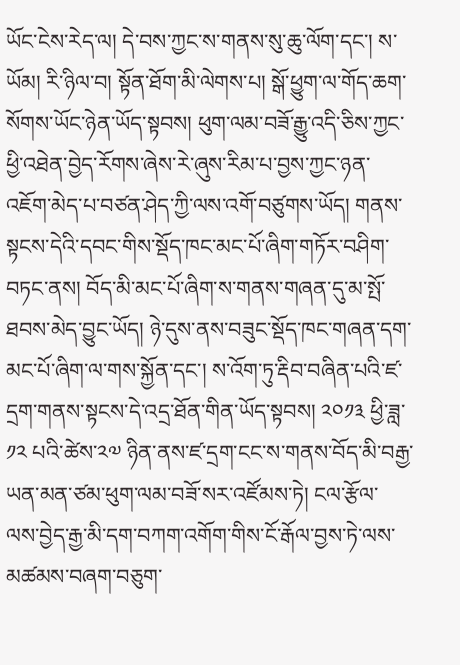ཡོང་ངེས་རེད་ལ། དེ་བས་ཀྱང་ས་གནས་སུ་ཆུ་ལོག་དང་། ས་ཡོམ། རི་ཉིལ་བ། སྟོན་ཐོག་མི་ལེགས་པ། སྒོ་ཕྱུག་ལ་གོད་ཆག་སོགས་ཡོང་ཉེན་ཡོད་སྟབས། ཕུག་ལམ་བཟོ་རྒྱུ་འདི་ཅིས་ཀྱང་ཕྱི་འཐེན་བྱེད་རོགས་ཞེས་རེ་ཞུས་རིམ་པ་བྱས་ཀྱང་ཉན་འཇོག་མེད་པ་བཙན་ཤེད་ཀྱི་ལས་འགོ་བཙུགས་ཡོད། གནས་སྟངས་དེའི་དབང་གིས་སྡོད་ཁང་མང་པོ་ཞིག་གཏོར་བཤིག་བཏང་ནས། བོད་མི་མང་པོ་ཞིག་ས་གནས་གཞན་དུ་མ་སྤོ་ཐབས་མེད་བྱུང་ཡོད། ཉེ་དུས་ནས་བཟུང་སྡོད་ཁང་གཞན་དག་མང་པོ་ཞིག་ལ་གས་སྐྱོན་དང་། ས་འོག་ཏུ་རྡིབ་བཞིན་པའི་ཛ་དྲག་གནས་སྟངས་དེ་འདྲ་ཐོན་གིན་ཡོད་སྟབས། ༢༠༡༣ ཕྱི་ཟླ་ ༡༢ པའི་ཚེས་༢༧ ཉིན་ནས་ཛ་དྲག་ངང་ས་གནས་བོད་མི་བརྒྱ་ཡན་མན་ཙམ་ཕུག་ལམ་བཟོ་སར་འཛོམས་ཏེ། ངལ་རྩོལ་ལས་བྱེད་རྒྱ་མི་དག་བཀག་འགོག་གིས་ངོ་རྒོལ་བྱས་ཏེ་ལས་མཚམས་བཞག་བཅུག་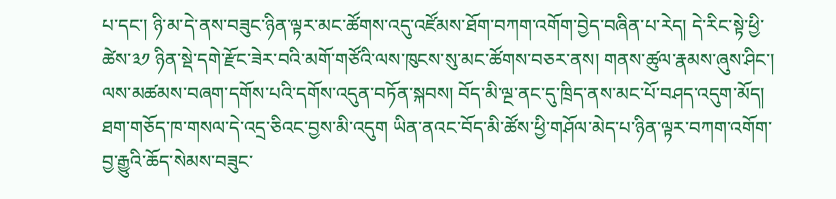པ་དང་། ཉི་མ་དེ་ནས་བཟུང་ཉིན་ལྟར་མང་ཚོགས་འདུ་འཛོམས་ཐོག་བཀག་འགོག་བྱེད་བཞིན་པ་རེད། དེ་རིང་སྟེ་ཕྱི་ཚེས་༣༡ ཉིན་སྡེ་དགེ་རྫོང་ཟེར་བའི་མགོ་གཙོའི་ལས་ཁུངས་སུ་མང་ཚོགས་བཅར་ནས། གནས་ཚུལ་རྣམས་ཞུས་ཤིང་། ལས་མཚམས་བཞག་དགོས་པའི་དགོས་འདུན་བཏོན་སྐབས། བོད་མི་ལྔ་ནང་དུ་ཁྲིད་ནས་མང་པོ་བཤད་འདུག་མོད། ཐག་གཅོད་ཁ་གསལ་དེ་འདྲ་ཅིའང་བྱས་མི་འདུག ཡིན་ནའང་བོད་མི་ཚོས་ཕྱི་གཤོལ་མེད་པ་ཉིན་ལྟར་བཀག་འགོག་བྱ་རྒྱུའི་ཆོད་སེམས་བཟུང་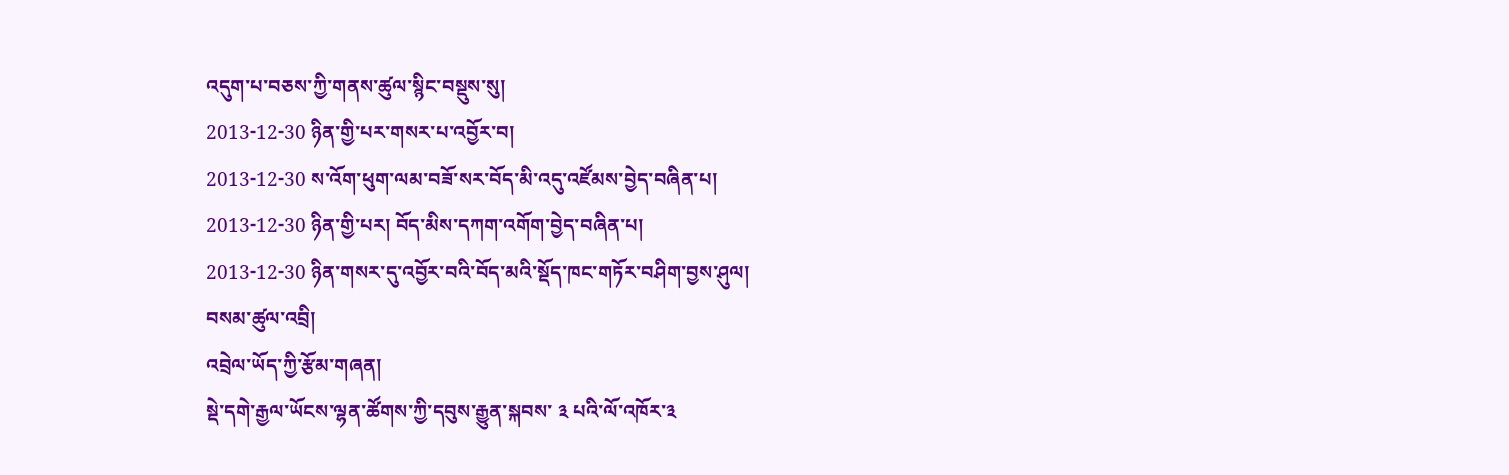འདུག་པ་བཅས་ཀྱི་གནས་ཚུལ་སྙིང་བསྡུས་སུ།
2013-12-30 ཉིན་གྱི་པར་གསར་པ་འབྱོར་བ།
2013-12-30 ས་འོག་ཕུག་ལམ་བཟོ་སར་བོད་མི་འདུ་འཛོམས་བྱེད་བཞིན་པ།
2013-12-30 ཉིན་གྱི་པར། བོད་མིས་དཀག་འགོག་བྱེད་བཞིན་པ།
2013-12-30 ཉིན་གསར་དུ་འབྱོར་བའི་བོད་མའི་སྡོད་ཁང་གཏོར་བཤིག་བྱས་ཤུལ།
བསམ་ཚུལ་འབྲི།
འབྲེལ་ཡོད་ཀྱི་རྩོམ་གཞན།
སྡེ་དགེ་རྒྱལ་ཡོངས་ལྷན་ཚོགས་ཀྱི་དབུས་རྒྱུན་སྐབས་ ༣ པའི་ལོ་འཁོར་༣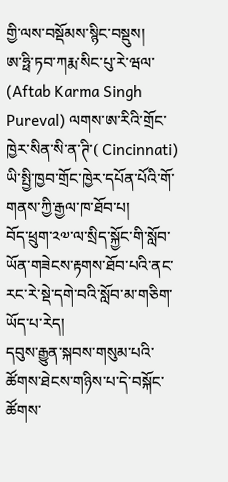གྱི་ལས་བསྡོམས་སྙིང་བསྡུས།
ཨ་ཧྥི་ཏབ་ཀརྨ་སིང་པུ་རེ་ཝལ་ (Aftab Karma Singh Pureval) ལགས་ཨ་རིའི་གྲོང་ཁྱེར་སིན་སི་ན་ཊི་( Cincinnati) ཡི་སྤྱི་ཁྱབ་གྲོང་ཁྱེར་དཔོན་པོའི་གོ་གནས་ཀྱི་རྒྱལ་ཁ་ཐོབ་པ།
བོད་ཕྲུག་༢༧་ལ་སྲིད་སྐྱོང་གི་སློབ་ཡོན་གཟེངས་རྟགས་ཐོབ་པའི་ནང་རང་རེ་སྡེ་དགེ་བའི་སློབ་མ་གཅིག་ཡོད་པ་རེད།
དབུས་རྒྱུན་སྐབས་གསུམ་པའི་ཚོགས་ཐེངས་གཉིས་པ་དེ་བསྐོང་ཚོགས་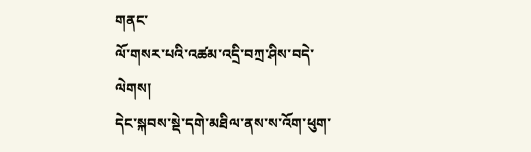གནང་
ལོ་གསར་པའི་འཚམ་འདྲི་བཀྲ་ཤིས་བདེ་ལེགས།
དེང་སྐབས་སྡེ་དགེ་མཐིལ་ནས་ས་འོག་ཕུག་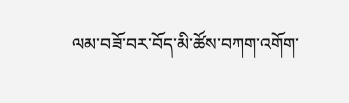ལམ་བཟོ་བར་བོད་མི་ཚོས་བཀག་འགོག་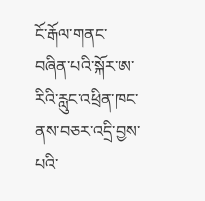ངོ་རྒོལ་གནང་བཞིན་པའི་སྐོར་ཨ་རིའི་རླུང་འཕྲིན་ཁང་ནས་བཅར་འདྲི་བྱས་པའི་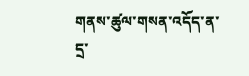གནས་ཚུལ་གསན་འདོད་ན་དྲ་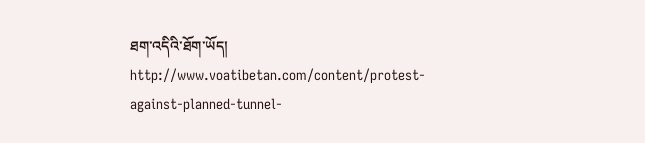ཐག་འདིའི་ཐོག་ཡོད། http://www.voatibetan.com/content/protest-against-planned-tunnel-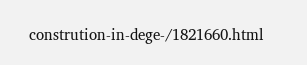constrution-in-dege-/1821660.html